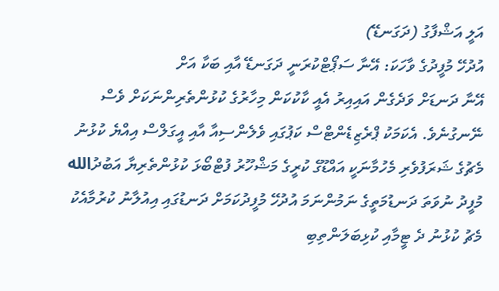އަލީ އަޝްފާގު (ދަގަނޑޭ)
އުދުހޭ މުފީދުގެ ވާހަކަ: އޭނާ ސަޕޯޓްކުރަނީ ދަގަނޑޭ އާއި ބަކާ އަށް
އޭނާ ދަނޑަށް ވަދެގެން އައިއިރު އެއީ ކާކުކަން މިހާރުގެ ކުޅުންތެރިންނަކަށް ވެސް ނޭނގުނެވެ. އެކަމަކު ޕްރެޒިޑެންޓްސް ކަޕުގައި ވެލެންސިއާ އާއި އީގަލްސް އިއްޔެ ކުޅުނު މެޗުގެ ޝަރަފުވެރި މެހުމާނަކީ އައްޑޫގެ ކުރީގެ މަޝްހޫރު ފުޓްބޯޅަ ކުޅުންތެރިޔާ އަބުދުالله މުފީދު ނުވަތަ ދަނޑުމަތީގެ ނަމުންނަމަ އުދުހޭ މުފީދުކަމަށް ދަނޑުގައި އިއުލާނު ކުރުމާއެކު މެޗު ކުޅުނު ދެ ޓީމާއި ކުޅިބަލަންތިބި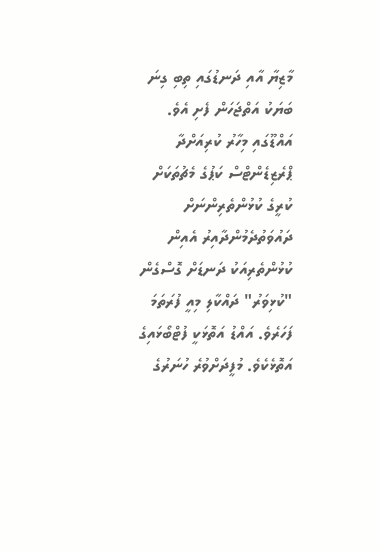މާޒިޔާ އާއި ދަނޑުގައި ތިބި ގިނަ ބަޔަކު އަތްޖަހަން ފެށި އެވެ.
އައްޑޫގައި މިހާރު ކުރިއަށްދާ ޕްރެޒިޑެންޓްސް ކަޕުގެ މެޗުތަކަށް ކުރީގެ ކުޅުންތެރިންނަށް ދައުވަތުދެމުންދާއިރު އެއިން ކުޅުންތެރިއަކު ދަނޑަށް ގޮސްގެން "ކުޅިވަރު" ދައްކާލި މިއީ ފުރަތަމަ ފަހަރެވެ. އައްޑު އަތޮޅަކީ ފުޓްބޯޅައިގެ އަތޮޅެކެވެ. މުފީދަށްވުރެ ހުނަރުގެ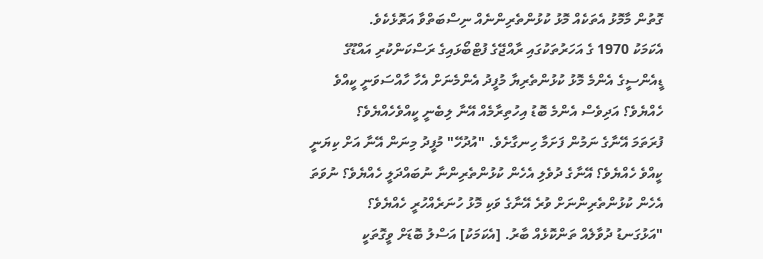ގޮތުން މާމޮޅު އެތަކެއް މޮޅު ކުޅުންތެރިންނެއް ނިސްބަތްވާ އަތޮޅެކެވެ.
އެކަމަކު 1970 ގެ އަހަރުތަކުގައި ރާއްޖޭގެ ފުޓްބޯޅައިގެ ރަސްކަންކުރި އައްޑޫގެ ޑީއެންސީގެ އެންމެ މޮޅު ކުޅުންތެރިޔާ މުފީދު އެންމެނަށް އެހާ ހާއްސަވަނީ ކީއްވެ ހެއްޔެވެ؟ އަދިވެސް އެންމެ ބޮޑު އިހުތިރާމެއް އޭނާ ލިބެނީ ކީއްވެހެއްޔެވެ؟
ފުރަތަމަ އޭނާގެ ނަމުން ފަށަމާ ހިނގާށެވެ. "އުދުހޭ" މުފީދު މިނަން އޭނާ އަށް ކިޔަނީ ކީއްވެ ހެއްޔެވެ؟ އޭނާގެ ދުވެލި އެހެން ކުޅުންތެރިންނާ ނުބައްދަލީ ހެއްޔެވެ؟ ނުވަތަ އެހެން ކުޅުންތެރިންނަށް ވުރެ އޭނާގެ ވަކި މޮޅު ހުނަރެއްހުރީ ހެއްޔެވެ؟
"އަޅުގަނޑު ދުވާލެއް ތަންކޮޅެއް ބާރު. [އެކަމަކު] އަސްލު ބޮޑަށް ވީގޮތަކީ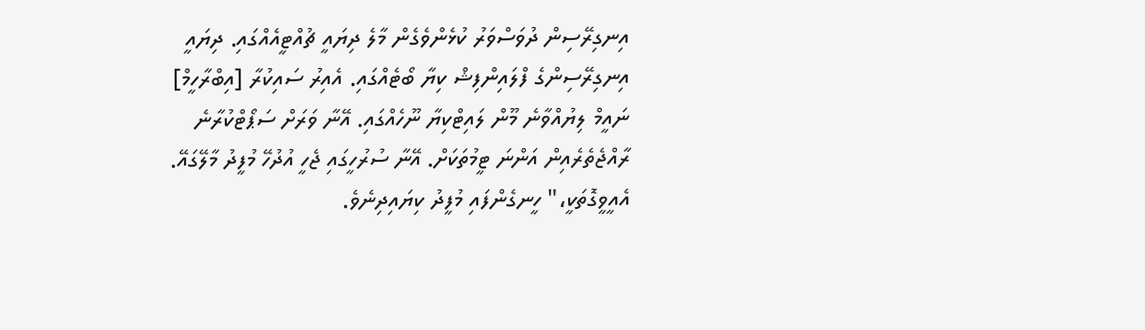އިނގިރޭސިން ދުވަސްވަރު ކުޅެންވެގެން މާލެ ދިޔައީ ޗުއްޓީއެއްގައި. ދިޔައީ އިނގިރޭސިންގެ ފްލައިންފިޝް ކިޔާ ބޯޓެއްގައި. އެއިރު ސައިކުރާ [އިބްރާހީމް] ނައީމް ލިޔުއްވާނެ މޫން ލައިޓްކިޔާ ނޫހެއްގައި. އޭނާ ވަރަށް ސަޕޯޓްކުރާނެ ރާއްޖެތެރެއިން އަންނަ ޓީމުތަކަށް. އޭނާ ސުރުހީގައި ޖެހީ އުދުހޭ މުފީދު މާލޭގައޭ. އެއީވީގޮތަކީ،" ހީނގެންފައި މުފީދު ކިޔައިދިނެވެ.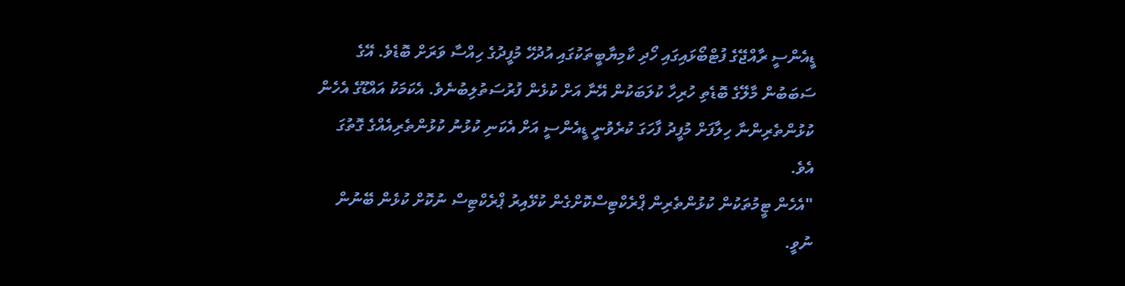ޑީއެންސީ ރާއްޖޭގެ ފުޓްބޯޅައިގައި ހޯދި ކާމިޔާބީތަކުގައި އުދުހޭ މުފީދުގެ ހިއްސާ ވަރަށް ބޮޑެވެ. އޭގެ ސަބަބުން މާލޭގެ ބޮޑެތި ހުރިހާ ކުލަބަކުން އޭނާ އަށް ކުޅެން ފުރުސަތުލިބުނެވެ. އެކަމަކު އައްޑޫގެ އެހެން ކުޅުންތެރިންނާ ހިލާފަށް މުފީދު ފާހަގަ ކުރެވުނީ ޑީއެންސީ އަށް އެކަނި ކުޅުނު ކުޅުންތެރިއެއްގެ ގޮތުގަ އެވެ.
"އެހެން ޓީމުތަކުން ކުޅުންތެރިން ޕްރެކްޓިސްކޮށްގެން ކުޅޭއިރު ޕްރެކްޓިސް ނުކޮށް ކުޅެން ބޭނުން ނުވީ.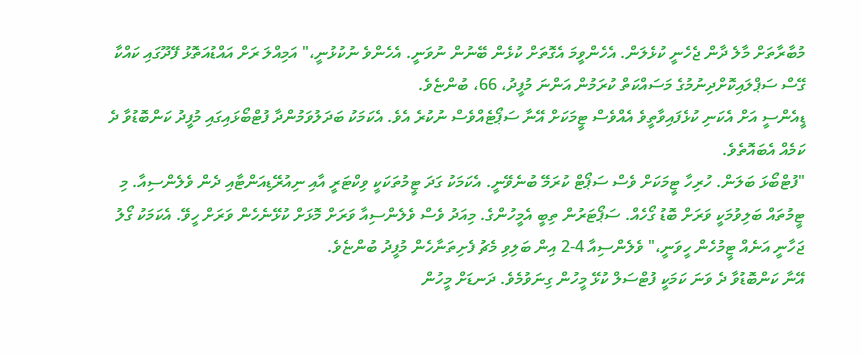މުބާރާތަށް މާލެ ދާން ޖެހެނީ ކުޅެލަން. އެހެންވީމަ އެގޮތަށް ކުޅެން ބޭނުން ނުވަނީ. އެހެންވެ ނުކުޅުނީ،" އަމިއްލަ ރަށް އައްޑުއަތޮޅު ފޭދޫގައި ކައްކާ ގޭސް ސަޕްލައިކޮށްދިނުމުގެ މަސައްކަތް ކުރަމުން އަންނަ މުފީދު، 66، ބުންޏެވެ.
ޑީއެންސީ އަށް އެކަނި ކުޅެފައިވާތީވެ އެއްވެސް ޓީމަކަށް އޭނާ ސަޕޯޓެއްވެސް ނުކުރެ އެވެ. އެކަމަކު ބަދަލުވަމުންދާ ފުޓްބޯޅައިގައި މުފީދު ކަންބޮޑުވާ ދެ ކަމެއް އެބައޮތެވެ.
"ފުޓްބޯޅަ ބަލަން. ހުރިހާ ޓީމަކަށް ވެސް ސަޕޯޓް ކުރަމޭ ބުނެވޭނީ. އެކަމަކު ގަދަ ޓީމުތަކަކީ ވިކްޓަރީ އާއި ނިއުރޭޑިއަންޓާއި ދެން ވެލެންސިއާ. މި ޓީމުތައް ބަލިވުމަކީ ވަރަށް ބޮޑު ގޯހެއް. ސަޕޯޓަރުން ތިބީ އެމީހުންގެ. މިއަދު ވެސް ވެލެންސިއާ ވަރަށް މޮޅަށް ކުޅޭނެހެން ވަރަށް ހީވޭ. އެކަމަކު ގޯލު ޖަހާނީ އަނެއް ޓީމުހެން ހީވަނީ،" ވެލެންސިއާ 4-2 އިން ބަލިވި މެޗު ފެށިތަނާހެން މުފީދު ބުންޏެވެ.
އޭނާ ކަންބޮޑުވާ ދެ ވަނަ ކަމަކީ ފުޓްސަލް ކުޅޭ މީހުން ގިނަވުމެވެ. ދަނޑަށް މީހުން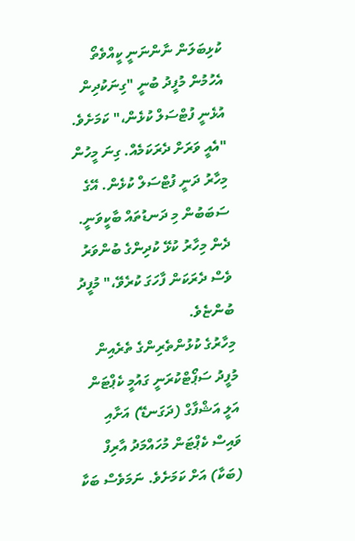ކުޅިބަލަން ނާންނަނީ ކީއްވެތޯ އެހުމުން މުފީދު ބުނީ "ގިނަކުދިން އުޅެނީ ފުޓްސަލް ކުޅެން،" ކަމަށެވެ.
"އެއީ ވަރަށް ދެރަކަމެއް. ގިނަ މީހުން މިހާރު ދަނީ ފުޓްސަލް ކުޅެން. އޭގެ ސަބަބުން މި ދަނޑުތައް ބާކީވަނީ. ދެން މިހާރު ކުޅޭ ކުދިންގެ ބުންވަރު ވެސް ދެރަކަން ފާހަގަ ކުރެވޭ،" މުފީދު ބުންޏެވެ.
މިހާރުގެ ކުޅުންތެރިންގެ ތެރެއިން މުފީދު ސަޕޯޓްކުރަނީ ގައުމީ ކެޕްޓަން އަލީ އަޝްފާގް (ދަގަނޑޭ) އަށާއި ވައިސް ކެޕްޓަން މުހައްމަދު އާރިފް (ބަކާ) އަށް ކަމަށެވެ. ނަމަވެސް ބަކާ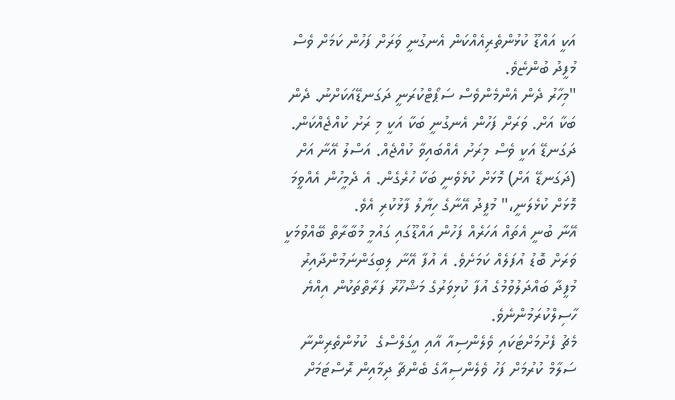އަކީ އައްޑޫ ކުޅުންތެރިއެއްކަން އެނގުނީ ވަރަށް ފަހުން ކަމަށް ވެސް މުފީދު ބުންޏެވެ.
"މިހާރު ދެން އެންމެންވެސް ސަޕޯޓްކުރަނީ ދަގަނޑޭއަކަށްނު. ދެން ބަކާ އަށް. ވަރަށް ފަހުން އެނގުނީ ބަކާ އަކީ މި ރަށު ކުއްޖެއްކަން. ދަގަނޑޭ އަކީ ވެސް މިރަށު އެއްބައިވާ ކުއްޖެއް. އަސްލު އޭނާ އަށް (ދަގަނޑޭ އަށް) މޮޅަށް ކުޅެވެނީ ބަކާ ހުރެގެން. އެ ދެމީހުން އެއްވީމަ މޮޅަށް ކުޅެލަނީ،" މުފީދު އޭނާގެ ހިޔާލު ފާޅުކުރި އެވެ.
އޭނާ ބުނީ އެތައް އަހަރެއް ފަހުން އައްޑޫގައި ގައުމީ މުބާރާތް ބޭއްވުމަކީ ވަރަށް ބޮޑު އުފަލެއް ކަމަށެވެ. އެ އުފާ އޭނާ ލިބިގަންނަމުންދާއިރު މުފީދާ ބައްދަލުވުމުގެ އުފާ ކުޅިވަރުގެ މަޝްހޫރު ފަރާތްތަކުން އިއްޔެ ހާސިލްކުރަމުންނެވެ.
މެޗު ފެށުމަށްޓަކައި ވެލެންސިއާ އާއި އީގަލްސްގެ  ކުޅުންތެރިންނާ ސަލާމް ކުރުމަށް ފަހު ވެލެންސިއާގެ ބެންޗާ ދިމާއިން ރޮސްޓަމަށް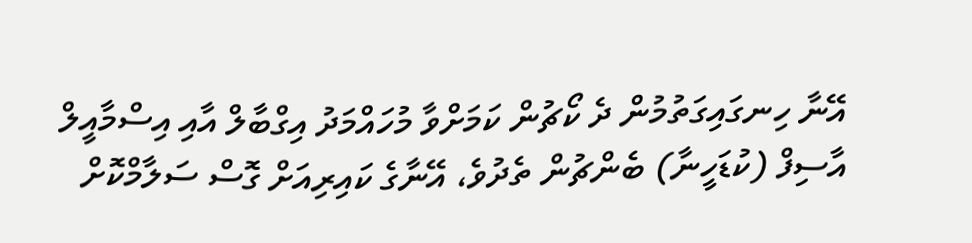އޭނާ ހިނގައިގަތުމުން ދެ ކޯޗުން ކަމަށްވާ މުހައްމަދު އިގްބާލް އާއި އިސްމާއީލް އާސިފް (ކުޑަހީނާ) ބެންޗުން ތެދުވެ، އޭނާގެ ކައިރިއަށް ގޮސް ސަލާމްކޮށް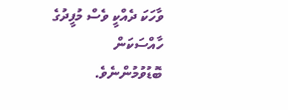ވާހަކަ ދެއްކީ ވެސް މުފީދުގެ ހާއްސަކަން ބޮޑުވުމުންނެވެ.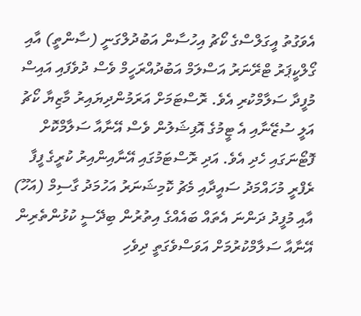އެވަގުތު އީގަލްސްގެ ކޯޗު އިހުސާން އަބުދުލްގަނީ (ސާންތީ) އާއި ގޯލްކީޕަރު ޓްރޭނަރު އަސްލަމް އަބުދުއްރަހީމް ވެސް ދުވެފައި އައިސް މުފީދާ ސަލާމްކުރި އެވެ. ރޮސްޓަމަށް އަރަމުންދިޔައިރު މާޒިޔާ ކޯޗު އަލީ ސުޒޭނާއި އެ ޓީމުގެ އޮފިޝަލުން ވެސް އޭނާއާ ސަލާމްކޮށް ފޮޓޯނަގައި ހެދި އެވެ. އަދި ރޮސްޓަމުގައި އޭނާއިންއިރު ކުރީގެ ފީފާ ރެފްރީ މުހައްމަދު ސައީދާއި މެޗު ކޮމިޝަނަރު އަހުމަދު ގާސިމް (އަހޫ) އާއި މުފީދު ދަންނަ އެތައް ބައެއްގެ އިތުރުން ބިދޭސީ ކުޅުންތެރިން އޭނާއާ ސަލާމްކުރުމަށް އަވަސްވެގަތީ ދިވެހި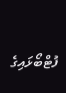ފުޓްބޯޅައިގެ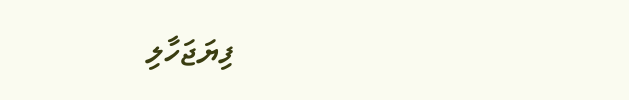ފިޔަޖަހާލި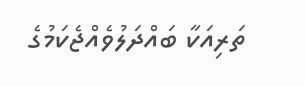ތަރިއަކާ ބައްދަލުވެއްޖެކަމުގެ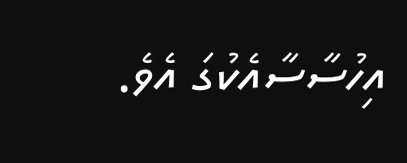އިހުސާސާއެކުގަ އެވެ.